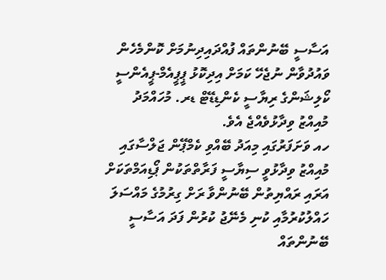އަސާސީ ބޭނުންތައް ފުއްދައިދިނުމަށް ކޮންމެހެން ވައުދުވާން ނުޖެހޭ ކަމަށް އިދިކޮޅު ޕީޕީއެމް-ޕީއެންސީ ކޯލިޝަންގެ ރިޔާސީ ކެންޑިޑޭޓް ޑރ. މުހައްމަދު މުއިއްޒު ވިދާޅުވެއްޖެ އެވެ.
ހއ ވަށަފަރުގައި މިއަދު ބޭއްވި ކެމްޕޭން ޖަލްސާގައި މުއިއްޒު ވިދާޅުވީ ސިޔާސީ ފަރާތްތަކުން ޕޯޑިއަމްތަކަށް އަރައި ރައްޔިތުން ބޭނުންވާ ރަށް ގިރުމުގެ މައްސަލަ ހައްލުކުރުމާއި ކުނި މެނޭޖު ކުރުން ފަދަ އަސާސީ ބޭނުންތައް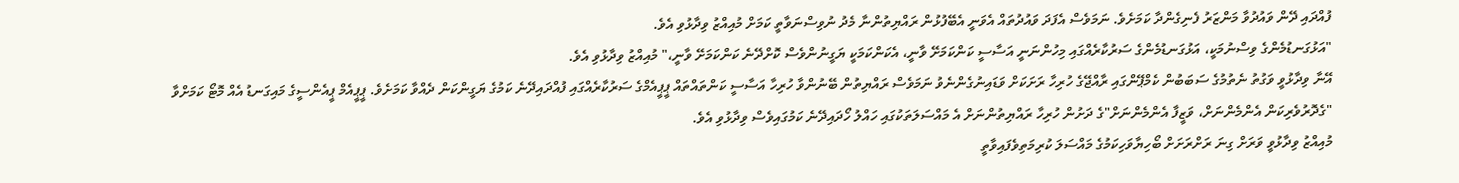ފުއްދައި ދޭން ވައުދުވާ މަންޒަރު ފެނިގެންދާ ކަމަށެވެ. ނަމަވެސް އެފަދަ ވައުދުތައް އެވަނީ އެބޭފުޅުން ރައްޔިތުންނާ މެދު ނުވިސްނަވާތީ ކަމަށް މުއިއްޒު ވިދާޅުވި އެވެ.
"އަޅުގަނޑުމެންގެ ވިސްނުމަކީ، އަޅުގަނޑުމެންގެ ސަރުކާރެއްގައި މިހުންނަނީ އަސާސީ ކަންކަމަށޭ ވާނީ، އެކަންކަމަކީ ޔަގީނުންވެސް ކޮށްދޭނެ ކަންކަމަށޭ ވާނީ،" މުއިއްޒު ވިދާޅުވި އެވެ.
އޭނާ ވިދާޅުވީ ވަގުތު ނެތުމުގެ ސަބަބުން ކެމްޕޭންގައި ރާއްޖޭގެ ހުރިހާ ރަށަކަށް ވަޑައިނުގެންނެވު ނަމަވެސް ރައްޔިތުން ބޭނުންވާ ހުރިހާ އަސާސީ ކަންތައްތައް ޕީޕީއެމްގެ ސަރުކާރެއްގައި ފުއްދައިދޭނެ ކަމުގެ ޔަގީންކަން ދެއްވާ ކަމަށެވެ. ޕީޕީއެމް ޕީއެންސީގެ މައިގަނޑު އެއް މޮޓޯ ކަމަށްވާ "ގެދޮރުވެރިކަން އެންމެންނަށް، ވަޒީފާ އެންމެންނަށް"ގެ ދަށުން ހުރިހާ ރައްޔިތުންނަށް އެ މައްސަލަތަކުގައި ހައްލު ހޯދައިދޭނެ ކަމުގައިވެސް ވިދާޅުވި އެވެ.
މުއިއްޒު ވިދާޅުވީ ވަރަށް ގިނަ ރަށްރަށަށް ބޯހިޔާވަހިކަމުގެ މައްސަލަ ކުރިމަތިވެފައިވާތީ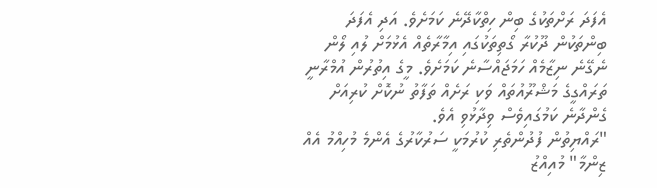އެފަދަ ރަށްތަކުގެ ބިން ހިތްކާދޭނެ ކަމަށެވެ. އަދި އެފަދަ ބިންތަކުން ދޫކުރާ ގޯތިތަކުގައި އިމާރާތެއް އެޅުމަށް ލުއި ލޯން ނެގޭނެ ނިޒާމެއް ހަމަޖައްސާނެ ކަމަށެވެ. މީގެ އިތުރުން އުމްރާނީ ތަރައްގީގެ މަޝްރޫއުތައް ވަކި ރަށެއް ތަފާތު ނުކޮށް ކުރިއަށް ގެންދާނެ ކަމުގައިވެސް ވިދާޅުވި އެވެ.
"ރައްޔިތުން ފުދުންތެރި ކުރުމަކީ ސަރުކާރުގެ އެންމެ މުހިއްމު އެއް ޒިންމާ" މުއިއްޒު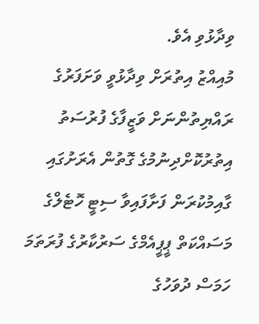ވިދާޅުވި އެވެ.
މުއިއްޒު އިތުރަށް ވިދާޅުވީ ވަށަފަރުގެ ރައްޔިތުންނަށް ވަޒީފާގެ ފުރުސަތު އިތުރުކޮށްދިނުމުގެ ގޮތުން އެރަށުގައި ގާއިމުކުރަން ފަށާފައިވާ ސިޓީ ހޮޓެލްގެ މަސައްކަތް ޕީޕީއެމްގެ ސަރުކާރުގެ ފުރަތަމަ ހަމަސް ދުވަހުގެ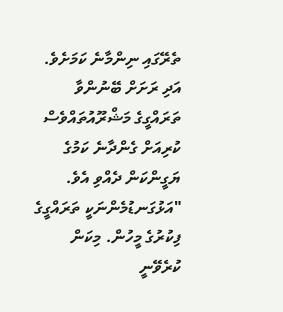ތެރޭގައި ނިންމާނެ ކަމަށެވެ. އަދި ރަށަށް ބޭނުންވާ ތަރައްގީގެ މަޝްރޫއުތައްވެސް ކުރިއަށް ގެންދާނެ ކަމުގެ ޔަގީންކަން ދެއްވި އެވެ.
"އަޅުގަނޑުމެންނަކީ ތަރައްގީގެ ފިކުރުގެ މީހުން. މިކަން ކުރެވޭނީ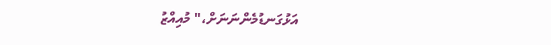އަޅުގަނޑުމެންނަނަށް،" މުއިއްޒު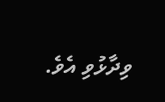ވިދާޅުވި އެވެ.